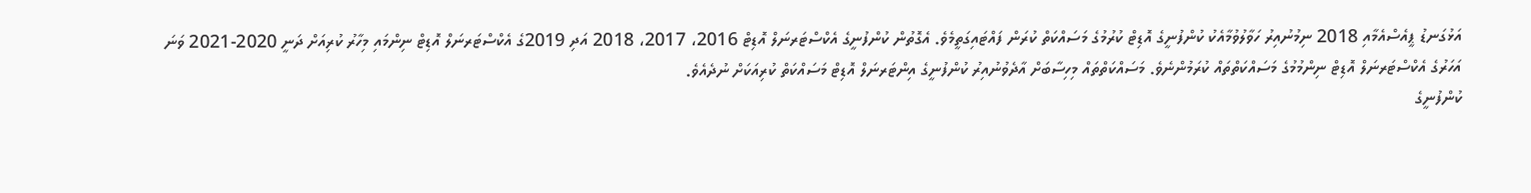އަޅުގަނޑު ޕީއެސްއެމާއި 2018 ނިމުނުއިރު ހަވާލުވުމާއެކު ކުންފުނީގެ އޮޑިޓް ކުރުމުގެ މަސައްކަތް ކުރަން ފައްޓައިގަތީމެވެ. އެގޮތުން ކުންފުނީގެ އެކްސްޓަރނަލް އޮޑިޓް 2016، 2017، 2018 އަދި 2019ގެ އެކްސްޓަރނަލް އޮޑިޓް ނިންމައި މިހާރު ކުރިއަށް ދަނީ 2020-2021 ވަނަ އަހަރުގެ އެކްސްޓަރނަލް އޮޑިޓް ނިންމުމުގެ މަސައްކަތްތައް ކުރަމުންނެވެ. މަސައްކަތްތައް މިހިސާބަށް އާދެވުނުއިރު ކުންފުނީގެ އިންޓަރނަލް އޮޑިޓް މަސައްކަތް ކުރިއަކަށް ނުދެއެވެ.
ކުންފުނީގެ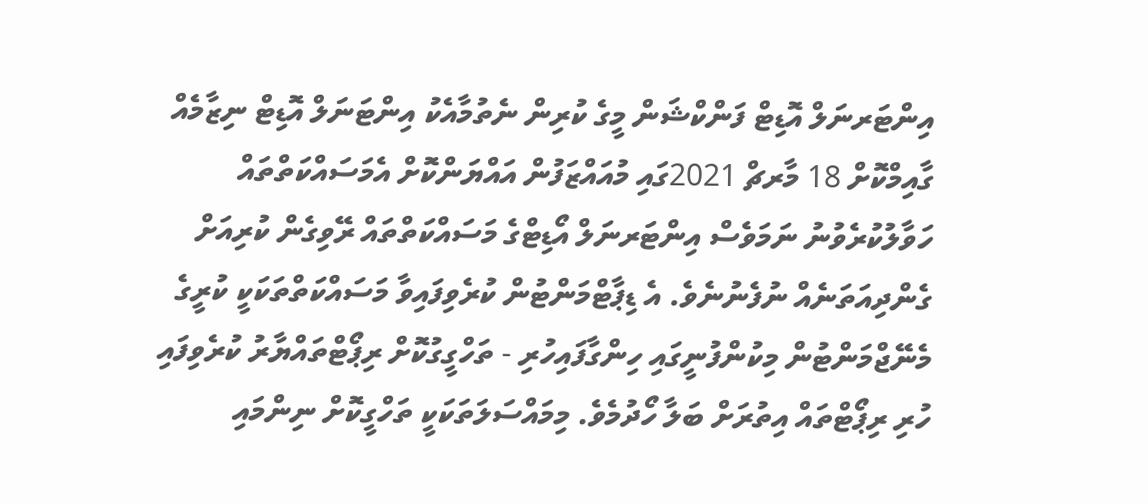އިންޓަރނަލް އޮޑިޓް ފަންކްޝަން މީގެ ކުރިން ނެތުމާއެކު އިންޓަނަލް އޮޑިޓް ނިޒާމެއް ގާއިމްކޮށް 18 މާރޗް 2021ގައި މުއައްޒަފުން އައްޔަންކޮށް އެމަސައްކަތްތައް ހަވާލުކުރެވުނު ނަމަވެސް އިންޓަރނަލް އޯޑިޓްގެ މަސައްކަތްތައް ރޭވިގެން ކުރިއަށް ގެންދިއަތަނެއް ނުފެނުނެވެ. އެ ޑިޕާޓްމަންޓުން ކުރެވިފައިވާ މަސައްކަތްތަކަކީ ކުރީގެ މެނޭޖްމަންޓުން މިކުންފުނީގައި ހިންގާފައިހުރި - ތަހްގީގުކޮށް ރިޕޯޓްތައްޔާރު ކުރެވިފައި ހުރި ރިޕޯޓްތައް އިތުރަށް ބަލާ ހޯދުމެވެ. މިމައްސަލަތަކަކީ ތަހްގީކޮށް ނިންމައި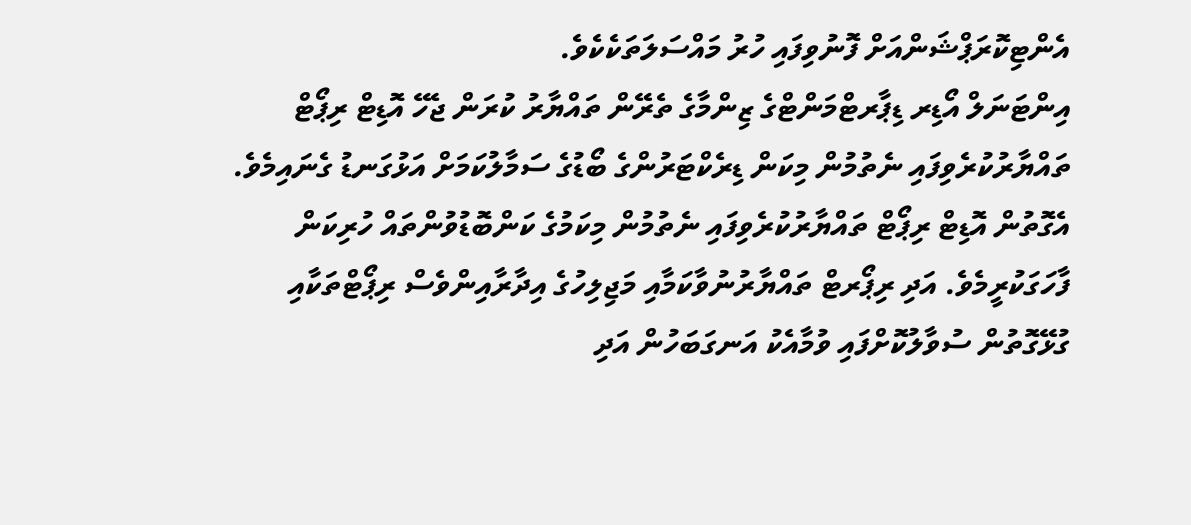އެންޓިކޮރަޕްޝަންއަށް ފޮނުވިފައި ހުރު މައްސަލަތަކެކެވެ.
އިންޓަނަލް އޯޑިރ ޑިޕާރޓްމަންޓްގެ ޒިންމާގެ ތެރޭން ތައްޔާރު ކުރަން ޖެހޭ އޮޑިޓް ރިޕޯޓް ތައްޔާރުކުރެވިފައި ނެތުމުން މިކަން ޑިރެކްޓަރުންގެ ބޯޑުގެ ސަމާލުކަމަށް އަޅުގަނޑު ގެނައިމެވެ. އެގޮތުން އޮޑިޓް ރިޕޯޓް ތައްޔާރުކުރެވިފައި ނެތުމުން މިކަމުގެ ކަންބޮޑުވުންތައް ހުރިކަން ފާހަގަކުރީމެވެ. އަދި ރިޕޯރޓް ތައްޔާރުނުވާކަމާއި މަޖިލިހުގެ އިދާރާއިންވެސް ރިޕޯޓްތަކާއި ގުޅޭގޮތުން ސުވާލުކޮށްފައި ވުމާއެކު އަނގަބަހުން އަދި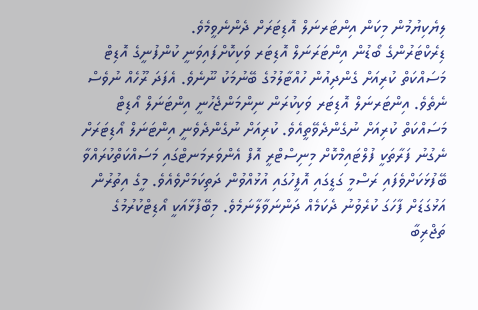ލިޔެކިޔުމުން މިކަން އިންޓަރނަލް އޮޑިޓަރަށް ދެންނެވީމެވެ.
ޑިރެކްޓަރުންގެ ބޯޑުން އިންޓަރަނަލް އޮޑިޓަރ ވަކިކޮށްފައިވަނީ ކުންފުނީގެ އޮޑިޓް މަސައްކަތް ކުރިއަށް ގެންދިއުން ހުއްޓާލުމުގެ ބޭނުމަކު ނޫނެވެ. އެފަދަ ރޫހެއް ނުވެސް ނެތެވެ. އިންޓަރނަލް އޮޑިޓަރ ވަކިކުރަން ނިންމަންޖެހުނީ އިންޓަނަލް އޯޑިޓް މަސައްކަތް ކުރިއަށް ނުގެންދެވޭތީއެވެ. ކުރިއަށް ނުގެންދެވެނީ އިންޓަނަލް އޯޑިޓަރަށް ނެގުނު ފަރާތަކީ ފުލްޓައިމްކޮށް މިނިސްޓްރީ އޮފް އެންވަރމަނޓްގައި މަސައްކަތްކުރައްވާ ބޭފުޅަކަށްވެފައި ރަސްމީ ގަޑީގައި އޮފީހުގައި އުޅުއްވުން ދަތިކަމަށްވެއެވެ. މީގެ އިތުރުން އަޅުގަޑަށް ފާހަގަ ކުރެވުނު ދެކަމެއް ދަންނަވާލާނަމެވެ. މިބޭފުޅާއަކީ އޯޑިޓްކުރުމުގެ ތަޖްރިބާ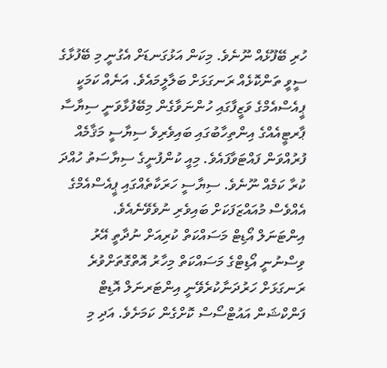ހުރި ބޭފޫޅެއް ނޫނެވެ. މިކަން އަޅުގަނޑަށް އެގުނީ މި ބޭފުޅާގެ ސީވީ ތަންކޮޅެއް ރަނގަޅަށް ބަލާލީމައެވެ. އަނެއް ކަމަކީ ޕީއެސްއެމްގެ ވަޒީފާގައި ހުންނަވާގެން މިބޭފުޅާވަނީ ސިޔާސާ ޕާރޓީއެއްގެ އިންތިހާބުގައި ބައިވެރިވެ ސިޔާސީ މަޤާމެއް ފުރުއްވަން ފައްޓަވާފައެވެ. މިއީ ކުންފުނީގެ ސިޔާސަތު ހުއްދަ ކުރާ ކަމެއް ނޫނެވެ. ސިޔާސީ ހަރަކާތެއްގައި ޕީއެސްއެމްގެ އެއްވެސް މުއައްޒަފަކަށް ބައިވެރި ނުވެވޭނެއެވެ.
އިންޓަނަލް އޯޑިޓް މަސައްކަތް ކުރިއަށް ނުދާތީ އޭރު ވިސްނުނީ އޯޑިޓްގެ މަސައްކަތް މިހާރު އޮތްގޮތަށްވުރެ ރަނގަޅަށް ހަރުދަނާކުރެވޭނީ އިންޓަރނަލް އޮޑިޓް ފަންކްޝަން އައުޓްސޯސް ކޮށްގެން ކަމަށެވެ. އަދި މި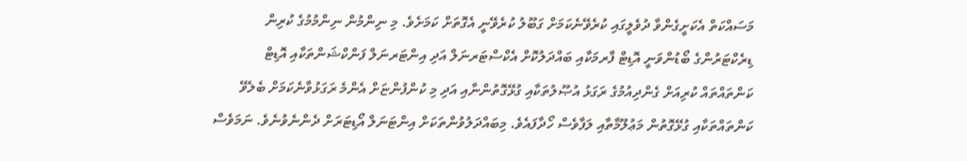މަސައްކަތް އެކަށީގެންވާ ދުވެލީގައި ކުރެވޭނެކަމަށް ގަބޫލު ކުރެވޭނީ އެގޮތަށް ކަމަށެވެ. މި ނިންމުން ނިންމުމުގެ ކުރިން ޑިރެކްޓަރުންގެ ބޯޑުންވަނީ އޮޑިޓް ފާރމަކާއި ބައްދަލުކޮށް އެކްސްޓަރނަލް އަދި އިންޓަރނަލް ފަންކްޝަންތަކާއި އޮޑިޓް ކަންތައްތައް ކުރިއަށް ގެންދިއުމުގެ ރަގަޅު އުޞޫލުތަކާއި ގުޅޭގޮތުންނާއި އަދި މި ކުންފުންޏަށް އެންމެ ރަގަޅުވާނެކަމަށް ބެލެވޭ ކަންތައްތަކާއި ގުޅޭގޮތުން މަޢުލޫމާތާއި ލަފާވެސް ހޯދާފައެވެ. މިބައްދަލުވުންތަކަށް އިންޓަނަލް އޯޑިޓަރަށް ދެންނެވުނެވެ. ނަމަވެސް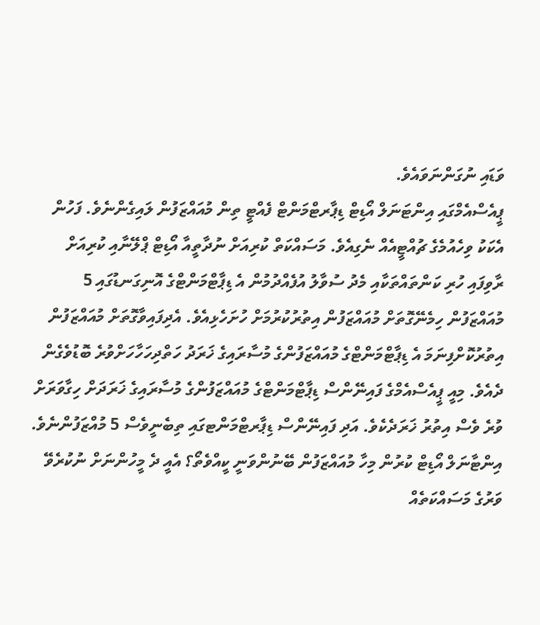ވަޑައި ނުގަންނަވައެވެ.
ޕީއެސްއެމްގައި އިންޓަނަލް އޯޑިޓް ޑިޕާރޓްމަންޓް ފެއްޓީ ތިން މުއައްޒަފުން ލައިގެންނެވެ. ފަހުން އެކަކު ވިހެއުމެގެ ޗުއްޓީއެއް ނެގިއެވެ. މަސައްކަތް ކުރިއަށް ނުދާތީއާ އޯޑިޓް ޕްލޭނާއި ކުރިއަށް ރާވިފައި ހުރި ކަންތައްތަކާއި މެދު ސުވާލު އުފެއްދުމުން އެ ޑިޕާޓްމަންޓްގެ އޮނިގަނޑުގައި 5 މުއައްޒަފުން ހިމެނޭގޮތަށް މުއައްޒަފުން އިތުރުކުރުމަށް ހުށަހެޅިއެވެ. އެދިފައިވާގޮތަށް މުއައްޒަފުން އިތުރުކޮށްފިނަމަ އެ ޑިޕާޓްމަންޓްގެ މުއައްޒަފުންގެ މުސާރައިގެ ޚަރަދު ހަތްދިހަހާހަށްވުރެ ބޮޑުވެގެން ދެއެވެ. މިއީ ޕީއެސްއެމްގެ ފައިނޭންސް ޑިޕާޓްމަންޓްގެ މުއައްޒަފުންގެ މުސާރައިގެ ޚަރަދަށް ހިގާވަރަށް ވުރެ ވެސް އިތުރު ޚަރަދެކެވެ. އަދި ފައިނޭންސް ޑިޕާރޓްމަންޓގައި ތިބެނީވެސް 5 މުއްޒަފުންނެވެ. އިންޓާނަލް އޯޑިޓް ކުރުން މިހާ މުއައްޒަފުން ބޭނުންވަނީ ކީއްވެތޯ؟ އެއީ ދެ މީހުންނަށް ނުކުރެވޭ ވަރުގެ މަސައްކަތެއް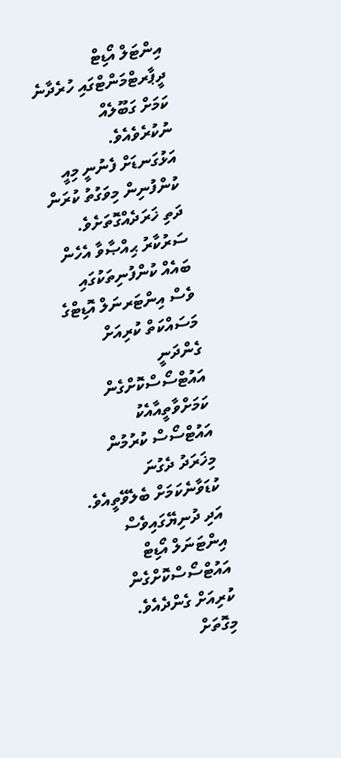އިންޓަލް އޯޑިޓް ދީޕާރޓްމަންޓްގައި ހުރެދާނެ ކަމަށް ގަބޫލެއް ނުކުރެވެއެވެ.
އަޅުގަނޑަށް ފެނުނީ މިއީ ކުންފުނިން މިވަގުތު ކުރަން ދަތި ޚަރަދެއްގޮތަށެވެ. ސަރުކާރު ޙިއްޞާވާ އެހެން ބައެއް ކުންފުނިތަކުގައި ވެސް އިންޓަރނަލް އޮޑިޓްގެ މަސައްކަތް ކުރިއަށް ގެންދަނީ އައުޓްސޯސްކޮށްގެން ކަމަށްވާތީއާއެކު އައުޓްސޯސް ކުރުމުން މިޚަރަދު ދެގުނަ ކުޑަވާނެކަމަށް ބެލެވޭތީއެވެ. އަދި ދުނިޔޭގައިވެސް އިންޓަނަލް އޯޑިޓް އައުޓްސޯސްކޮށްގެން ކުރިއަށް ގެންދެއެވެ.
މިގޮތަށް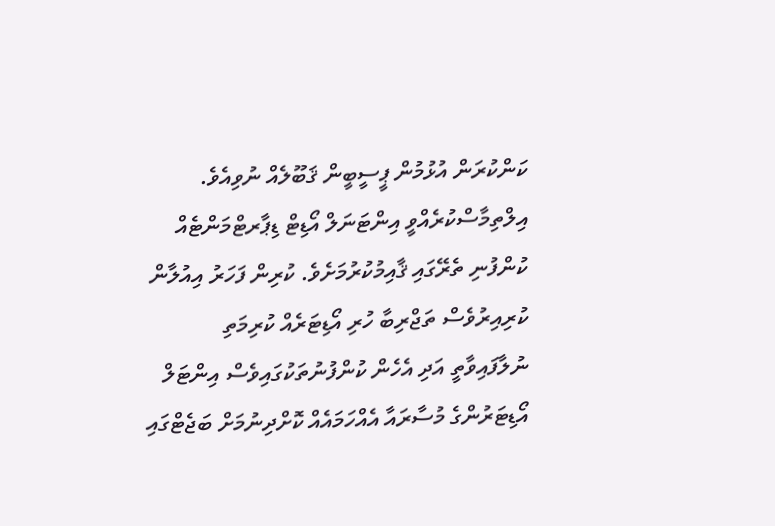ކަންކުރަން އުޅުމުން ޕީސީބީން ޤަބޫލެއް ނުވިއެވެ. އިލްތިމާސްކުރެއްވީ އިންޓަނަލް އޯޑިޓް ޑިޕާރޓްމަންޓެއް ކުންފުނި ތެރޭގައި ޤާއިމުކުރުމަށެވެ. ކުރިން ފަހަރު އިއުލާން ކުރިއިރުވެސް ތަޖްރިބާ ހުރި އޯޑިޓަރެއް ކުރިމަތި ނުލާފައިވާތީ އަދި އެހެން ކުންފުނުތަކުގައިވެސް އިންޓަލް އޯޑިޓަރުންގެ މުސާރައާ އެއްހަމައެއް ކޮށްދިނުމަށް ބަޖެޓްގައި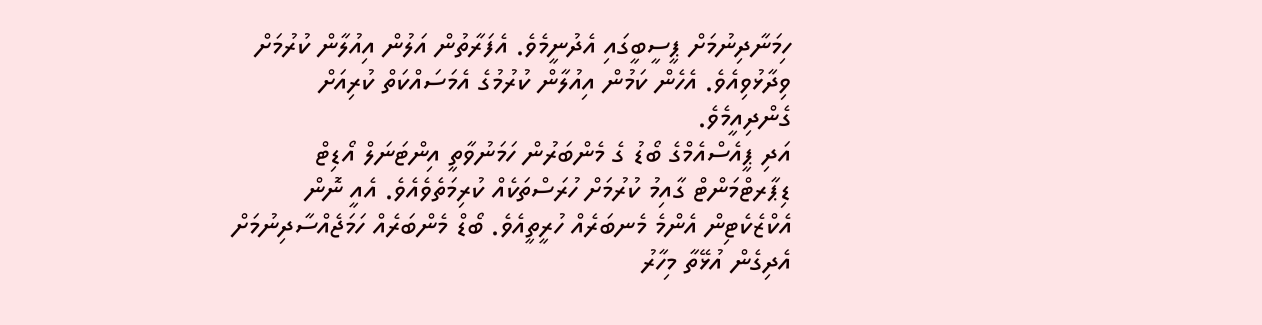ހިމަނާދިނުމަށް ޕީސީބީގައި އެދުނީމެވެ. އެފަރާތުން އަލުން އިއުލާން ކުރުމަށް ވިދާޅުވިއެވެ. އެހެން ކަމުން އިއުލާން ކުރުމުގެ އެމަސައްކަތް ކުރިއަށް ގެންދިއީމެވެ.
އަދި ޕީއެސްއެމްގެ ބޯޑު ގެ މެންބަރުން ހަމަނުވާތީ އިންޓަނަލް އޯޑިޓް ޑިޕާރޓްމަންޓް ގާއިމު ކުރުމަށް ހުރަސްތަކެއް ކުރިމަތެވެއެވެ. އެއީ ނޮން އެކްޒެކެޓިން އެންމެ މެނބަރެއް ހުރީތީއެވެ. ބޯޑް މެންބަރެއް ހަމަޖެއްސާދިނުމަށް އެދިގެން އުޅޭތާ މިހާރު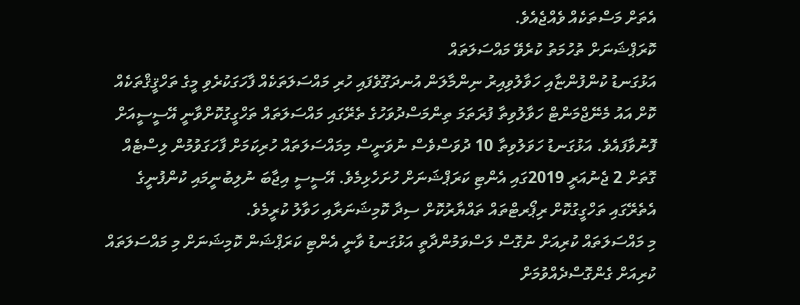އެތަށް މަސްތަކެއް ވެއްޖެއެވެ.
ކޮރަޕްޝަނަށް ތުހުމަތު ކުރެވޭ މައްސަލަތައް
އަޅުގަނޑު ކުންފުންޏާއި ހަވާލުވިއިރު ނިންމާލަން އުނދަގޫވެފައި ހުރި މައްސަލަތަކެއް ފާހަގަކުރެވި މީގެ ތަހްޤީޤްތަކެއް ކޮށް އައު މެނޭޖްމަންޓް ހަވާލުވިތާ ފުރަތަމަ ތިންމަސްދުވަހުގެ ތެރޭގައި މައްސަލަތައް ތަހްގީގުކޮށްވާނީ އޭސީސީއަށް ފޮނުވާފައެވެ. އަޅުގަނޑު ހަވަލުވިތާ 10 ދުވަސްވެސް ނުވަނީސް މިމައްސަލަތައް ހުރިކަމަށް ފާހަގަވުމުން ލިސްޓެއް ގޮތަށް 2 ޖެނުއަރީ 2019ގައި އެންޓި ކަރަޕްޝަނަށް ހުށަހެޅިމެވެ. އޭސީސީ އިޖާބަ ނުލިބުނީމައި ކުންފުނީގެ އެތެރޭގައި ތަހްގީގުކޮށް ރިޕޯރޓްތައް ތައްޔާރުކޮށް ސިދާ ކޮމިޝަނަރާއި ހަވާލު ކުރީމެވެ.
މި މައްސަލަތައް ކުރިއަށް ނުގޮސް ލަސްވަމުންދާތީ އަޅުގަނޑު ވާނީ އެންޓި ކަރަޕްޝަން ކޮމިޝަނަށް މި މައްސަލަތައް ކުރިއަށް ގެންގޮސްދެއްވުމަށް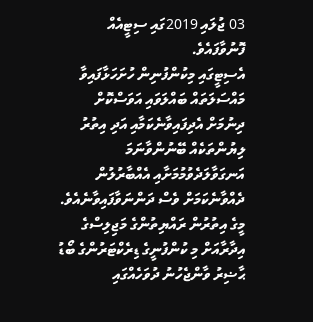03 ޖުލައި 2019ގައި ސިޓީއެއް ފޮނުވާފައެވެ.
އެސިޓީގައި މިކުންފުނިން ހުށަހަޅާފައިވާ މައްސަލަތައް ބައްލަވައި އަވަސްކޮށް ދިނުމަށް އެދިފައިވާނެކަމާއި އަދި އިތުރު ލިޔުންތަކެއް ބޭނުންވާނަމަ އަނގަވާލަދެވުމުމަށާއި އެއްބާރުލުން ދެއްވާނެކަމަށް ވެސް ދަންނަވާފައިވާނެއެވެ.
މީގެ އިތުރުން ރައްޔިތުންގެ މަޖިލިސްގެ އިދާރާއަށް މި ކުންފުނީގެ ޑިރެކްޓަރުންގެ ބޯޑު ޙާޟިރު ވާންޖެހުނު ދުވަހެއްގައި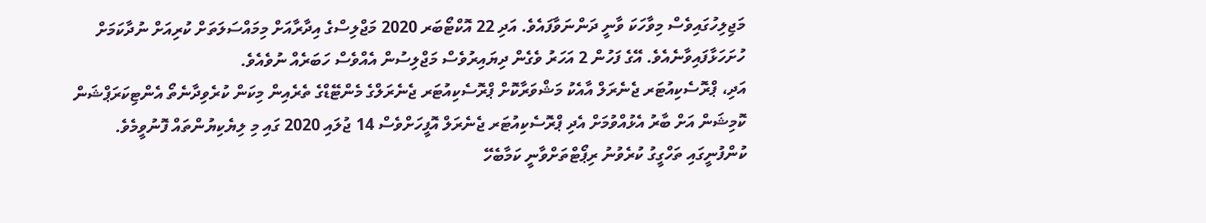މަޖިލިހުގައިވެސް މިވާހަކަ ވާނީ ދަންނަވާފައެވެ. އަދި 22 އޮކްޓޯބަރ 2020 މަޖްލިސްގެ އިދާރާއަށް މިމައްސަލަތަށް ކުރިއަށް ނުދާކަމަށް ހުށަހަޅާފައިވާނެއެވެ. އޭގެ ފަހުން 2 އަހަރު ވެގެން ދިޔައިރުވެސް މަޖްލިސުން އެއްވެސް ހަބަރެއް ނުވެއެވެ.
އަދި، ޕްރޮސެކިއުޓަރ ޖެނެރަލް އާއެކު މަޝްވަރާކޮށް ޕްރޮސެކިއުޓަރ ޖެނެރަލްގެ މެންޓޭޑްގެ ތެރެއިން މިކަން ކުރެވިދާނެތޯ އެންޓިކަރަޕްޝަން ކޮމިޝަން އަށް ބާރު އެޅުއްވުމަށް އެދި ޕްރޮސެކިއުޓަރ ޖެނެރަލް އޮފީހަށްވެސް 14 ޖުލައި 2020 ގައި މި ލިޔެކިޔުންތައް ފޮނުވީމެވެ.
ކުންފުނީގައި ތަހްގީގު ކުރެވުނު ރިޕޯޓްތަށްވާނީ ކަމާބެހޭ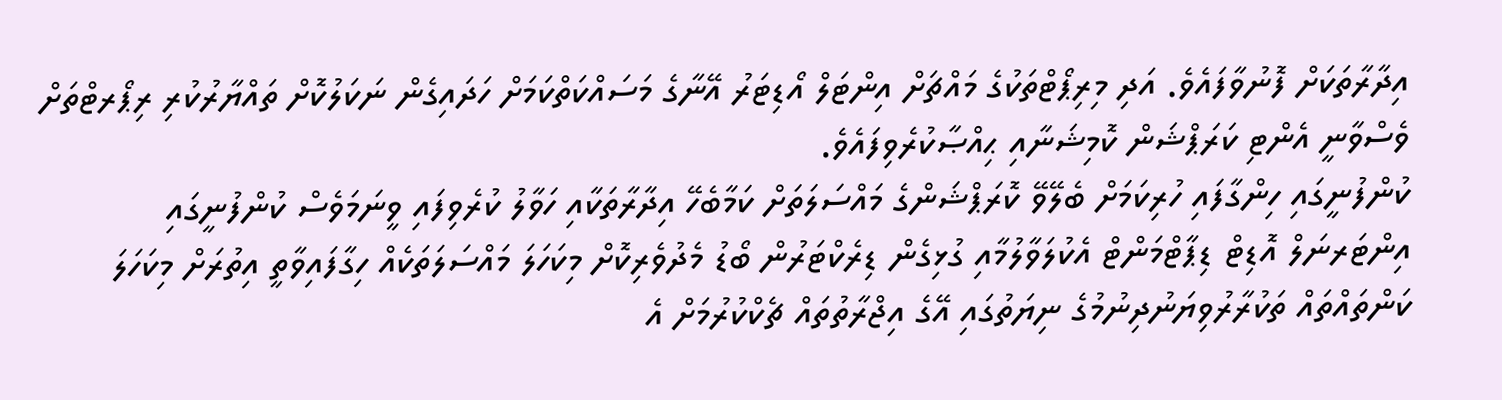އިދާރާތަކަށް ފޮނުވާފައެވެ. އަދި މިރިޕޯޓްތަކުގެ މައްޗަށް އިންޓަލް އޯޑިޓަރު އޭނާގެ މަސައްކަތްކަމަށް ހަދައިގެން ނަކަލުކޮށް ތައްޔާރުކުރި ރިޕޯރޓްތަށް ވެސްވާނީ އެންޓި ކަރަޕްޝަން ކޮމިޝަނާއި ޙިއްޞާކުރެވިފައެވެ.
ކުންފުނީގައި ހިންގާފައި ހުރިކަމަށް ބެލޭވޭ ކޮރަޕްޝަންގެ މައްސަލަތަށް ކަމާބެހޭ އިދާރާތަކާއި ހަވާލު ކުރެވިފައި ވީނަމަވެސް ކުންފުނީގައި އިންޓަރނަލް އޮޑިޓް ޑިޕާޓްމަންޓް އެކުލަވާލުމާއި ގުޅިގެން ޑިރެކްޓަރުން ބޯޑު މެދުވެރިކޮށް މިކަހަލަ މައްސަލަތަކެއް ހިގާފައިވާތީ އިތުރަށް މިކަހަލަ ކަންތައްތައް ތަކުރާރުވިޔަނުދިނުމުގެ ނިޔަތުގައި އޭގެ އިޖްރާތުތައް ޗެކްކުރުމަށް އެ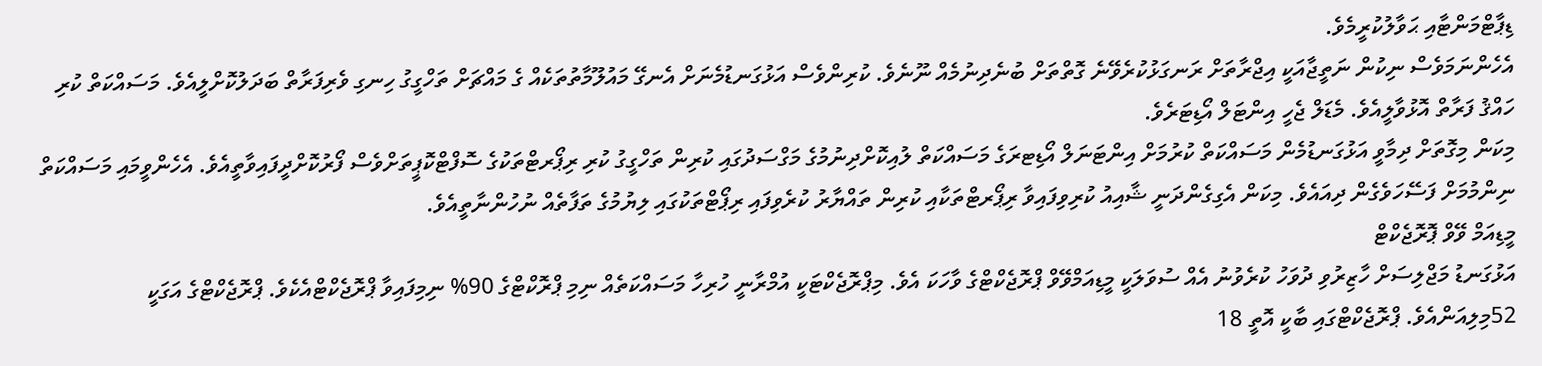ޑިޕާޓްމަންޓާއި ޙަވާލުކުރީމެވެ.
އެހެންނަމަވެސް ނިކުން ނަތީޖާއަކީ އިޖްރާތަށް ރަނގަޅުކުރެވޭނެ ގޮތްތަށް ބުނެދިނުމެއް ނޫނެވެ. ކުރިންވެސް އަޅުގަނޑުމެނަށް އެނގޭ މައުލޫމާތުތަކެއް ގެ މައްޗަށް ތަހްގީގު ހިނގި ވެރިފަރާތް ބަދަލުކޮށްލީއެވެ. މަސައްކަތް ކުރި ހައްޤު ފަރާތް އޮޅުވާލީއެވެ. މެޑަލް ޖެހީ އިންޓަލް އޯޑިޓަރެވެ.
މިކަން މިގޮތަށް ދިމާވީ އަޅުގަނޑުމެން މަސައްކަތް ކުރުމަށް އިންޓަނަލް އޯޑިޓރަގެ މަސައްކަތް ލުއިކޮށްދިނުމުގެ މަގްސަދުގައި ކުރިން ތަހްގީގު ކުރި ރިޕޯރޓްތަކުގެ ސޮފްޓްކޮޕީތަށްވެސް ފޯރުކޮށްދީފައިވާތީއެވެ. އެހެންވީމައި މަސައްކަތް ނިންމުމަށް ފަސޭހަވެގެން ދިއައެވެ. މިކަން އެގިގެންދަނީ ޝާއިއު ކުރިވިފައިވާ ރިޕޯރޓްތަކާއި ކުރިން ތައްޔާރު ކުރެވިފައި ރިޕޯޓްތަކުގައި ލިޔުމުގެ ތަފާތެއް ނުހުންނާތީއެވެ.
މީޑިއަމް ވޭވް ޕޮރޮޖެކްޓް
އަޅުގަނޑު މަޖްލިސަށް ހާޒިރުވި ދުވަހު ކުރެވުނު އެއް ސުވަލަކީ މީޑިއަމްވޭވް ޕްރޮޖެކްޓްގެ ވާހަކަ އެވެ. މިޕްރޮޖެކްޓަކީ އުމްރާނީ ހުރިހާ މަސައްކަތެއް ނިމި ޕްރޮކްޓްގެ 90% ނިމިފައިވާ ޕްރޮޖެކްޓްއެކެވެ. ޕްރޮޖެކްޓްގެ އަގަކީ 52މިލިއަންއެވެ. ޕްރޮޖެކްޓްގައި ބާކީ އޮތީ 18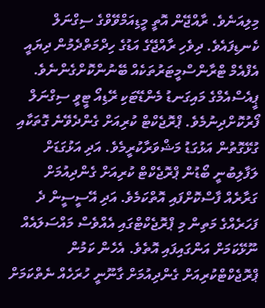މިލިއަނެވެ. ރާއްޖޭން އޮތީ މީޑިއަމްވޭވްގެ ސިގްނަލް ކެނޑިފައެވެ. ދިވެހި ރާއްޖޭގެ އަޑުގެ ހިދްމަތްދެމުން ދިޔައީ އެފްއެމް ޓްރާންސްމީޓަރުތަކެއް ބޭނުންކޮށްގެންނެވެ.
ޕީއެސްއެމްގެ މައިގަނޑު މެންޑޭޓަކި ރޭޑިއޯ ޓީވީ ސިގްނަލް ފޯރުކޮށްދިނުމެވެ. ޕްރޮޖެކްޓް ކުރިއަށް ގެންދެވޭނެ ގޮތަކާއި ގުޅޭގޮތުން އަޅުގަޑު މަޝްވަރާކުރީމެވެ. އަދި އަޅުގަޑަށް ލަފާލިބުނީ ބޯޑުން ޕްރޮޖެކްޓް ކުރިއަށް ގެންދިއުމަށް ގަރާރެއް ފާސްކޮށްފައި އޮތްކަމެވެ. އަދި އޭސީސީން ދެ ފަހަރެއްގެ މަތިން މި ޕްރޮޖެކްޓްގައި އެއްވެސް މައްސަލައެއް ނޫޅޭކަމަށް އަންގައިފައި އޮތެވެ. އެހެން ކަމުން ޕްރޮޖެކްޓްކުރިއަށް ގެންދިއުމަށް ގާނޫނީ ހުރަހެއް ނެތްކަމަށް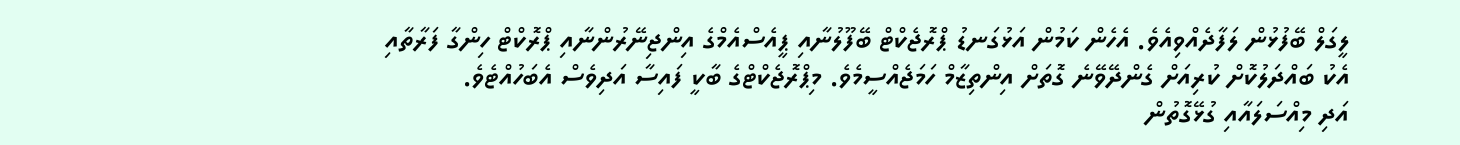ލީގަލް ބޭފުޅުން ލަފާދެއްވިއެވެ. އެހެން ކަމުން އަޅުގަނޑު ޕްރޮޖެކްޓް ބޭފޫލުނާއި ޕީއެސްއެމްގެ އިންޖިނޭރުންނާއި ޕްރޮކްޓް ހިންގާ ފަރާތާއި އެކު ބައްދަލުކޮށް ކުރިއަށް ގެންދޭވޭނެ ގޮތަށް އިންތިޒާމް ހަމަޖެއްސީމެވެ. މިޕްރޮޖެކްޓްގެ ބާކީ ފައިސާ އަދިވެސް އެބަހުއްޓެވެ.
އަދި މިއްސަލައާއި ގުޅޭގޮތުން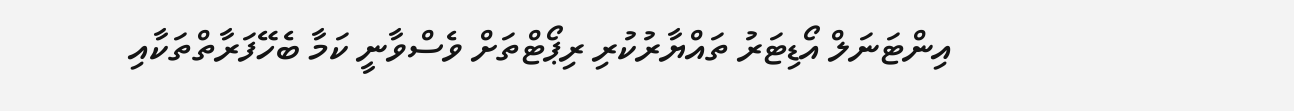އިންޓަނަލް އޯޑިޓަރު ތައްޔާރުކުރި ރިޕޯޓްތަށް ވެސްވާނީ ކަމާ ބެހޭފަރާތްތަކާއި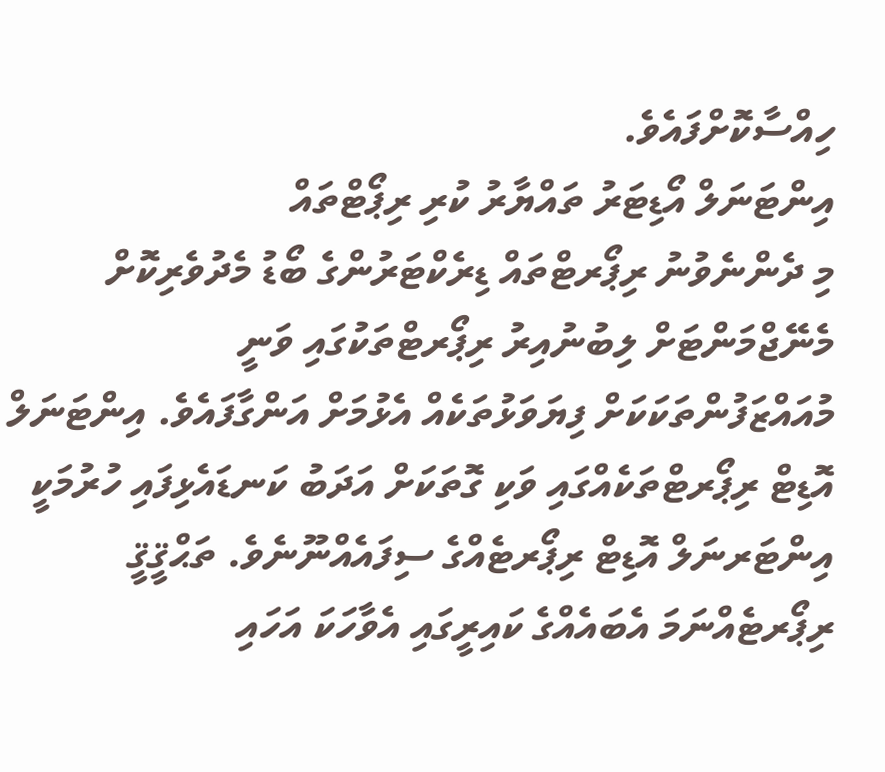ހިއްސާކޮށްފައެވެ.
އިންޓަނަލް އޯޑިޓަރު ތައްޔާރު ކުރި ރިޕޯޓްތައް
މި ދެންނެވުނު ރިޕޯރޓްތައް ޑިރެކްޓަރުންގެ ބޯޑު މެދުވެރިކޮށް މެނޭޖްމަންޓަށް ލިބުނުއިރު ރިޕޯރޓްތަކުގައި ވަނީ މުއައްޒަފުންތަކަކަށް ފިޔަވަޅުތަކެއް އެޅުމަށް އަންގާފައެވެ. އިންޓަނަލް އޮޑިޓް ރިޕޯރޓްތަކެއްގައި ވަކި ގޮތަކަށް އަދަބު ކަނޑައެޅިފައި ހުރުމަކީ އިންޓަރނަލް އޮޑިޓް ރިޕޯރޓެއްގެ ސިފައެއްނޫނެވެ. ތަޙްޤީޤީ ރިޕޯރޓެއްނަމަ އެބައެއްގެ ކައިރީގައި އެވާހަކަ އަހައި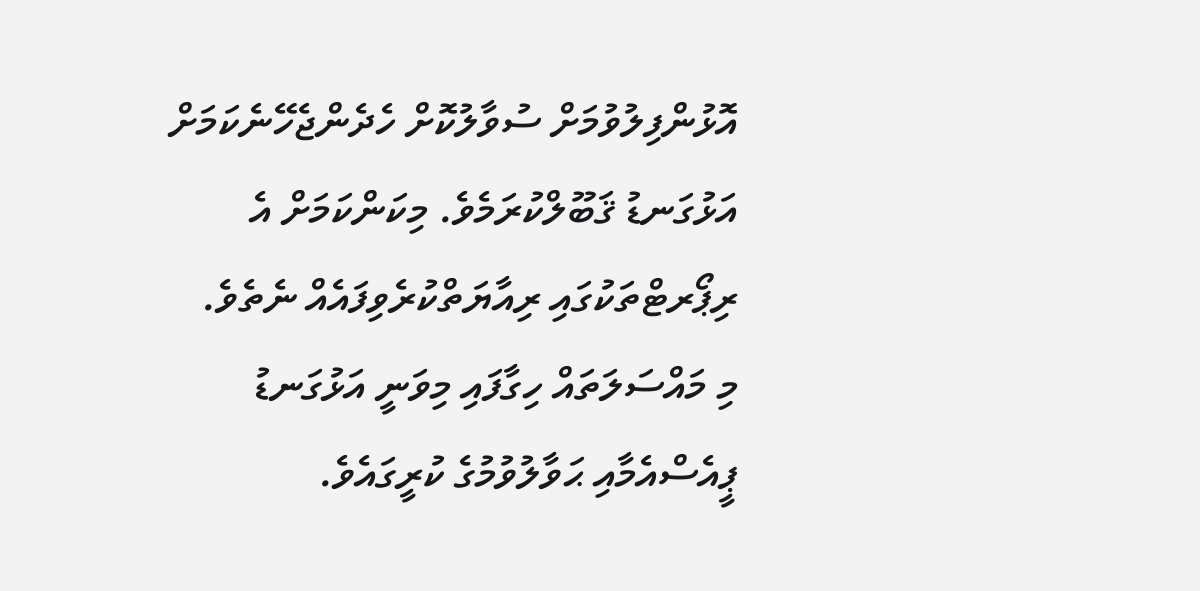އޮޅުންފިލުވުމަށް ސުވާލުކޮށް ހެދެންޖެހޭނެކަމަށް އަޅުގަނޑު ޤަބޫލްކުރަމެވެ. މިކަންކަމަށް އެ ރިޕޯރޓްތަކުގައި ރިއާޔަތްކުރެވިފައެއް ނެތެވެ.
މި މައްސަލަތައް ހިގާފައި މިވަނީ އަޅުގަނޑު ޕީއެސްއެމާއި ޙަވާލުވުމުގެ ކުރީގައެވެ.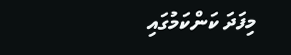މިފަދަ ކަންކަމުގައި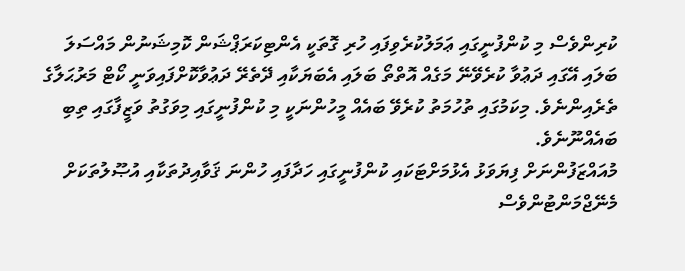ކުރިންވެސް މި ކުންފުނީގައި ޢަމަލުކުރެވިފައި ހުރި ގޮތަކީ އެންޓިކަރަޕްޝަން ކޮމިޝަނުން މައްސަލަ ބަލައި އޭގައި ދަޢުވާ ކުރެވޭނޭ މަގެއް އޮތްތޯ ބަލައި އެބަޔަކާއި ދޭތެރޭ ދަޢުވާކޮށްފައިވަނީ ކޯޓް މަރުޙަލާގެ ތެރެއިންނެވެ. މިކަމުގައި ތުހުމަތު ކުރެވޭ ބައެއް މީހުންނަކީ މި ކުންފުނީގައި މިވަގުތު ވަޒީފާގައި ތިބި ބައެއްނޫނެވެ.
މުއައްޒަފުންނަށް ފިޔަވަޅު އެޅުމަށްޓަކައި ކުންފުނީގައި ހަދާފައި ހުންނަ ޤަވާއިދުތަކާއި އުޞޫލުތަކަށް މެނޭޖްމަންޓުންވެސް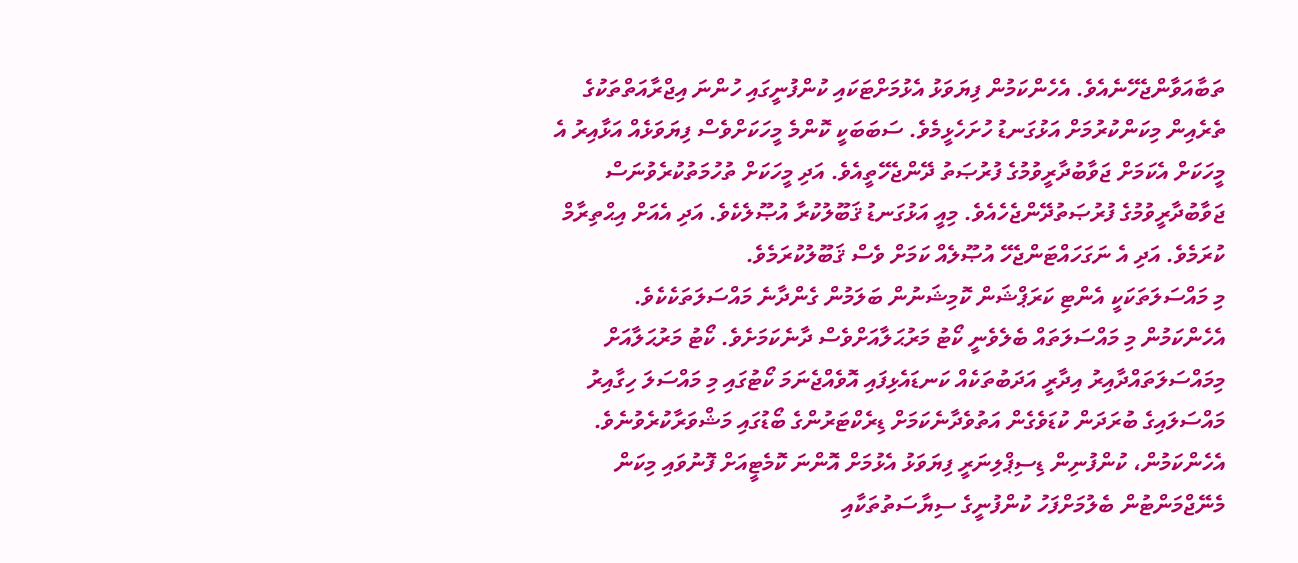ތަބާއަވާންޖެހޭނެއެވެ. އެހެންކަމުން ފިޔަވަޅު އެޅުމަށްޓަކައި ކުންފުނީގައި ހުންނަ އިޖްރާއަތްތަކުގެ ތެރެއިން މިކަންކުރުމަށް އަޅުގަނޑު ހުށަހެޅީމެވެ. ސަބަބަކީ ކޮންމެ މީހަކަށްވެސް ފިޔަވަޅެއް އަޅާއިރު އެ މީހަކަށް އެކަމަށް ޖަވާބުދާރީވުމުގެ ފުރުޞަތު ދޭންޖެހޭތީއެވެ. އަދި މީހަކަށް ތުހުމަތުކުރެވުނަސް ޖަވާބުދާރީވުމުގެ ފުރުޞަތުދޭންޖެހެއެވެ. މިއީ އަޅުގަނޑު ޤަބޫލުކުރާ އުޞޫލެކެވެ. އަދި އެއަށް އިޙްތިރާމް ކުރަމެވެ. އަދި އެ ނަގަހައްޓަންޖެހޭ އުޞޫލެއް ކަމަށް ވެސް ޤަބޫލުކުރަމެވެ.
މި މައްސަލަތަކަކީ އެންޓި ކަރަޕްޝަން ކޮމިޝަނުން ބަލަމުން ގެންދާނެ މައްސަލަތަކެކެވެ. އެހެންކަމުން މި މައްސަލަތައް ބެލެވެނީ ކޯޓު މަރުޙަލާއަށްވެސް ދާނެކަމަށެވެ. ކޯޓު މަރުޙަލާއަށް މިމައްސަލަތައްދާއިރު އިދާރީ އަދަބުތަކެއް ކަނޑައެޅިފައި އޮވެއްޖެނަމަ ކޯޓުގައި މި މައްސަލަ ހިގާއިރު މައްސަލައިގެ ބުރަދަން ކުޑަވެގެން އަތުވެދާނެކަމަށް ޑިރެކްޓަރުންގެ ބޯޑުގައި މަޝްވަރާކުރެވުނެވެ.
އެހެންކަމުން، ކުންފުނިން ޑިސިޕްލިނަރީ ފިޔަވަޅު އެޅުމަށް އޮންނަ ކޮމެޓީއަށް ފޮނުވައި މިކަން މެނޭޖްމަންޓުން ބެލުމަށްފަހު ކުންފުނީގެ ސިޔާސަތުތަކާއި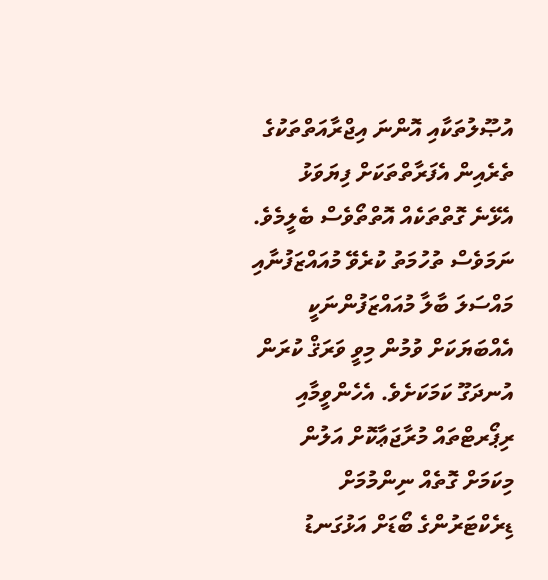އުޞޫލުތަކާއި އޮންނަ އިޖްރާއަތްތަކުގެ ތެރެއިން އެފަރާތްތަކަށް ފިޔަވަޅު އެޅޭނެ ގޮތްތަކެއް އޮތްތޯވެސް ބެލީމެވެ. ނަމަވެސް ތުހުމަތު ކުރެވޭ މުއައްޒަފުނާއި މައްސަލަ ބާލާ މުއައްޒަފުންނަކީ އެއްބަޔަކަށް ވުމުން މިވީ ވަރަޤް ކުރަން އުނދަގޫ ކަމަކަށެވެ. އެހެންވީމާއި ރިޕޯރޓްތައް މުރާޖަޢާކޮށް އަލުން މިކަމަށް ގޮތެއް ނިންމުމަށް ޑިރެކްޓަރުންގެ ބޯޑަށް އަޅުގަނޑު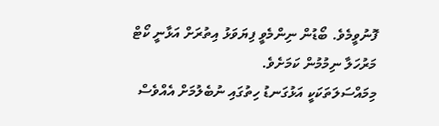ފޮނުވީމެވެ. ބޯޑުން ނިންމެވީ ފިޔަވަޅު އިތުރަށް އަޅާނީ ކޯޓް މަރުހަލާ ނިމުމުން ކަމަށެވެ.
މިމައްސަލަތަކަކީ އަޅުގަނޑު ހިތުގައި ނުބެލުމަށް އެއްވެސް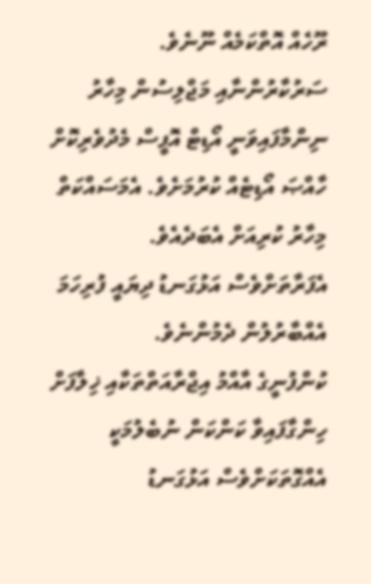ރޫހެއް އޮތްކަމެއް ނޫނެވެ. ސަރުކާރުންނާއި މަޖްލިސުން މިހާރު ނިންމާފައިވަނީ އޯޑިޓް އޮފީސް މެދުވެރިކޮށް ހާއްޞަ އޯޑިޓެއް ކުރުމަށެވެ. އެމަސައްކަތް މިހާރު ކުރިއަށް އެބަދެއެވެ. އެފަރާތަށްވެސް އަޅުގަނޑު ދިޔައީ ފުރިހަމަ އެއްބާރުލުން ދެމުންނެވެ.
ކުންފުނީގެ އާއްމު އިޖްރާއަތްތަކާއި ޚިލާފަށް ހިންގާފައިވާ ކަންކަން ނުބެލުމަކީ އެއްގޮތަކަށްވެސް އަޅުގަނޑު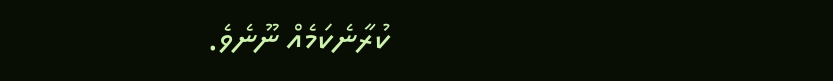ކުރާނެކަމެއް ނޫނެވެ.